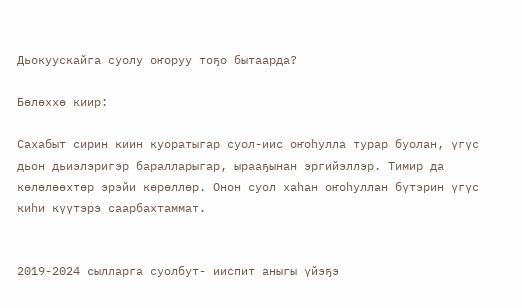Дьокуускайга суолу оҥоруу тоҕо бытаарда?

Бөлөххө киир:

Сахабыт сирин киин куоратыгар суол-иис оҥоһулла турар буолан, үгүс дьон дьиэлэригэр баралларыгар, ырааҕынан эргийэллэр. Тимир да көлөлөөхтөр эрэйи көрөллөр. Онон суол хаһан оҥоһуллан бүтэрин үгүс киһи күүтэрэ саарбахтаммат.


2019-2024 сылларга суолбут- ииспит аныгы үйэҕэ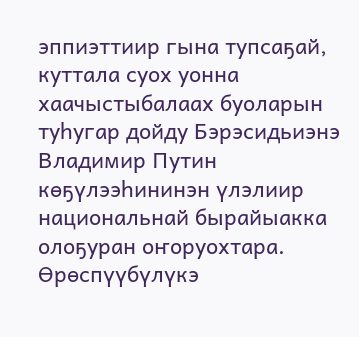эппиэттиир гына тупсаҕай, куттала суох уонна хаачыстыбалаах буоларын туһугар дойду Бэрэсидьиэнэ Владимир Путин көҕүлээһининэн үлэлиир национальнай бырайыакка олоҕуран оҥоруохтара. Өрөспүүбүлүкэ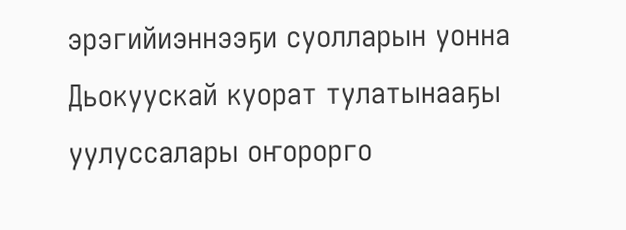эрэгийиэннээҕи суолларын уонна Дьокуускай куорат тулатынааҕы уулуссалары оҥорорго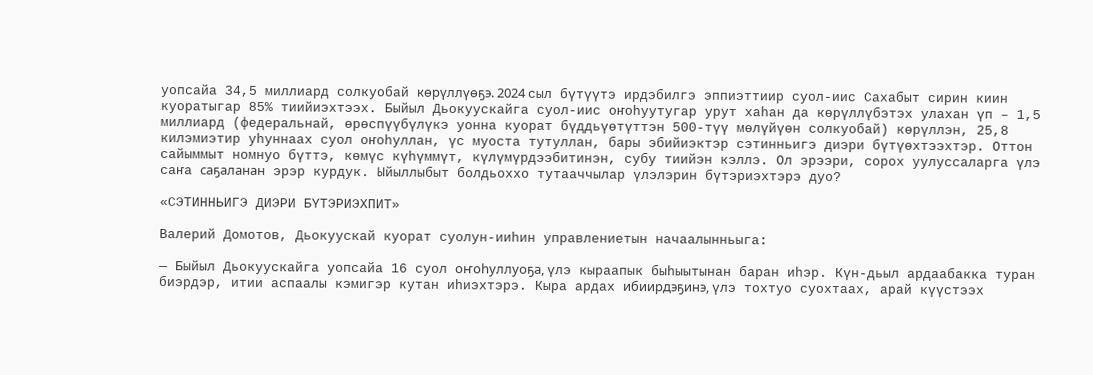уопсайа 34,5 миллиард солкуобай көрүллүөҕэ. 2024 сыл бүтүүтэ ирдэбилгэ эппиэттиир суол-иис Сахабыт сирин киин куоратыгар 85% тиийиэхтээх. Быйыл Дьокуускайга суол-иис оҥоһуутугар урут хаһан да көрүллүбэтэх улахан үп – 1,5 миллиард (федеральнай, өрөспүүбүлүкэ уонна куорат бүддьүөтүттэн 500-түү мөлүйүөн солкуобай) көрүллэн, 25,8 килэмиэтир уһуннаах суол оҥоһуллан, үс муоста тутуллан, бары эбийиэктэр сэтинньигэ диэри бүтүөхтээхтэр. Оттон сайыммыт номнуо бүттэ, көмүс күһүммүт, күлүмүрдээбитинэн, субу тиийэн кэллэ. Ол эрээри, сорох уулуссаларга үлэ саҥа саҕаланан эрэр курдук. Ыйыллыбыт болдьоххо тутааччылар үлэлэрин бүтэриэхтэрэ дуо?

«СЭТИННЬИГЭ ДИЭРИ БҮТЭРИЭХПИТ»

Валерий Домотов, Дьокуускай куорат суолун-ииһин управлениетын начаалынньыга:

— Быйыл Дьокуускайга уопсайа 16 суол оҥоһуллуоҕа, үлэ кыраапык быһыытынан баран иһэр. Күн-дьыл ардаабакка туран биэрдэр, итии аспаалы кэмигэр кутан иһиэхтэрэ. Кыра ардах ибиирдэҕинэ, үлэ тохтуо суохтаах, арай күүстээх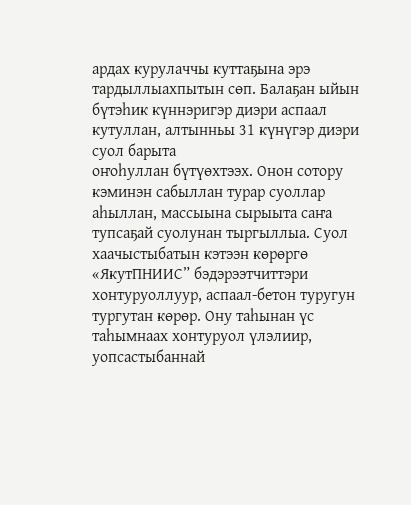ардах курулаччы куттаҕына эрэ тардыллыахпытын сөп. Балаҕан ыйын бүтэһик күннэригэр диэри аспаал кутуллан, алтынньы 31 күнүгэр диэри суол барыта
оҥоһуллан бүтүөхтээх. Онон сотору кэминэн сабыллан турар суоллар аһыллан, массыына сырыыта саҥа тупсаҕай суолунан тыргыллыа. Суол хаачыстыбатын кэтээн көрөргө «ЯкутПНИИС” бэдэрээтчиттэри хонтуруоллуур, аспаал-бетон туругун тургутан көрөр. Ону таһынан үс таһымнаах хонтуруол үлэлиир, уопсастыбаннай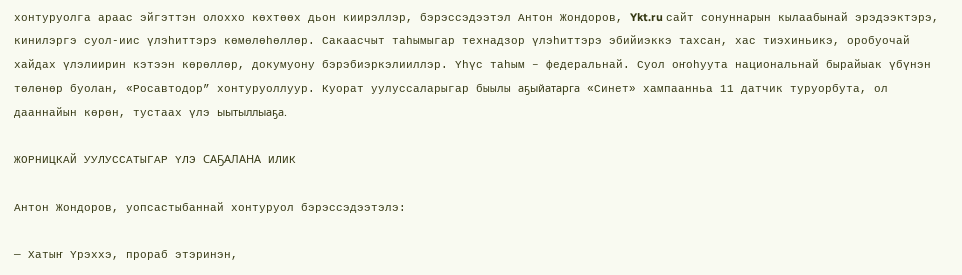хонтуруолга араас эйгэттэн олоххо көхтөөх дьон киирэллэр, бэрэссэдээтэл Антон Жондоров, Ykt.ru сайт сонуннарын кылаабынай эрэдээктэрэ, кинилэргэ суол-иис үлэһиттэрэ көмөлөһөллөр. Сакаасчыт таһымыгар технадзор үлэһиттэрэ эбийиэккэ тахсан, хас тиэхиньикэ, оробуочай хайдах үлэлиирин кэтээн көрөллөр, докумуону бэрэбиэркэлииллэр. Үһүс таһым – федеральнай. Суол оҥоһуута национальнай бырайыак үбүнэн төлөнөр буолан, «Росавтодор” хонтуруоллуур. Куорат уулуссаларыгар быылы аҕыйатарга «Синет» хампаанньа 11 датчик туруорбута, ол дааннайын көрөн, тустаах үлэ ыытыллыаҕа.

ЖОРНИЦКАЙ УУЛУССАТЫГАР ҮЛЭ САҔАЛАНА ИЛИК

Антон Жондоров, уопсастыбаннай хонтуруол бэрэссэдээтэлэ:

— Хатыҥ Үрэххэ, прораб этэринэн,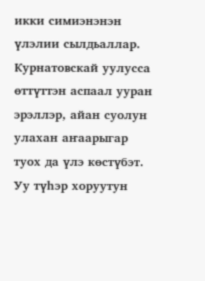икки симиэнэнэн үлэлии сылдьаллар. Курнатовскай уулусса өттүттэн аспаал ууран эрэллэр, айан суолун улахан аҥаарыгар туох да үлэ көстүбэт. Уу түһэр хоруутун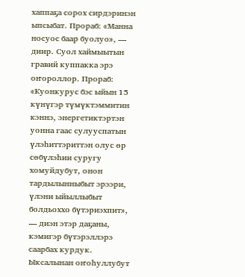хаппаҕа сорох сирдэринэн ыпсыбат. Прораб: «Манна носуос баар буолуо», — диир. Суол хаймыытын гравий куппакка эрэ оҥороллор. Прораб: «Куонкурус бэс ыйын 15 күнүгэр түмүктэммитин кэннэ, энергетиктэртэн уонна гаас сулууспатын үлэһиттэриттэн олус өр сөбүлэһии суругу хомуйдубут, онон тардылынныбыт эрээри, үлэни ыйыллыбыт болдьоххо бүтэриэхпит», — диэн этэр даҕаны, кэмигэр бүтэрэллэрэ саарбах курдук. Ыксалынан оҥоһуллубут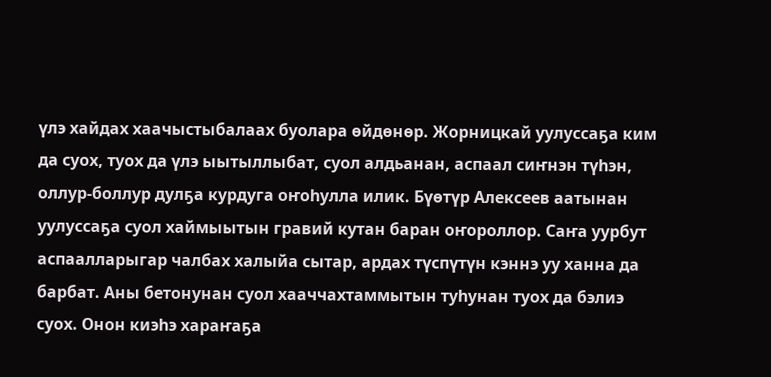үлэ хайдах хаачыстыбалаах буолара өйдөнөр. Жорницкай уулуссаҕа ким да суох, туох да үлэ ыытыллыбат, суол алдьанан, аспаал сиҥнэн түһэн, оллур-боллур дулҕа курдуга оҥоһулла илик. Бүөтүр Алексеев аатынан уулуссаҕа суол хаймыытын гравий кутан баран оҥороллор. Саҥа уурбут аспаалларыгар чалбах халыйа сытар, ардах түспүтүн кэннэ уу ханна да барбат. Аны бетонунан суол хааччахтаммытын туһунан туох да бэлиэ суох. Онон киэһэ хараҥаҕа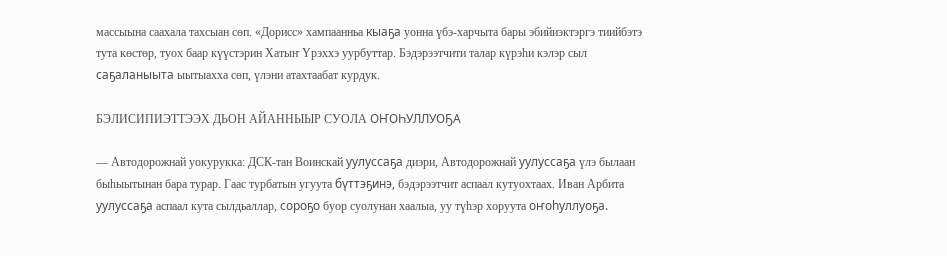массыына саахала тахсыан сөп. «Дорисс» хампаанньа кыаҕа уонна үбэ-харчыта бары эбийиэктэргэ тиийбэтэ тута көстөр, туох баар күүстэрин Хатыҥ Үрэххэ уурбуттар. Бэдэрээтчити талар күрэһи кэлэр сыл саҕаланыыта ыытыахха сөп, үлэни атахтаабат курдук.

БЭЛИСИПИЭТТЭЭХ ДЬОН АЙАННЫЫР СУОЛА ОҤОҺУЛЛУОҔА

— Автодорожнай уокурукка: ДСК-тан Воинскай уулуссаҕа диэри, Автодорожнай уулуссаҕа үлэ былаан быһыытынан бара турар. Гаас турбатын угуута бүттэҕинэ, бэдэрээтчит аспаал кутуохтаах. Иван Арбита уулуссаҕа аспаал кута сылдьаллар, сороҕо буор суолунан хаалыа, уу түһэр хоруута оҥоһуллуоҕа.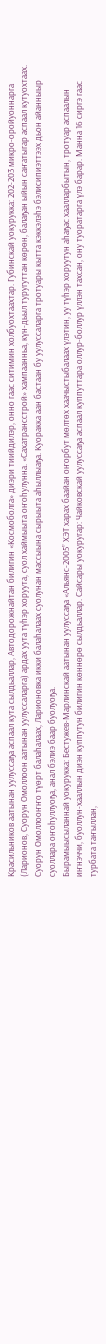Красильников аатынан уулуссаҕа аспаал кута сылдьаллар, Автодорожнайтан билигин «Космоболга» диэри тиийдилэр, онно гаас ситимин холбуохтаахтар. Губинскай уокурукка: 202-203 микро-оройуоннарга (Ларионов, Суорун Омоллоон аатынан уулуссаларга) ардах уута түһэр хоруута, суол хаймыыта оҥоһулунна. «Сахатрансстрой» хампаанньа, күн-дьыл туругуттан көрөн, балаҕан ыйын саҥатыгар аспаал кутуохтаах. Суорун Омоллооҥҥо түөрт балаһалаах, Ларионовка икки балаһалаах суолунан массыына сырыыта аһыллыаҕа. Куоракка аан бастаан бу уулуссаларга тротуары кытта кэккэлэһэ бэлисипиэттээх дьон айанныыр суоллара оҥоһуллуоҕа, анал бэлиэ баар буолуоҕа.
Бырамыысыланнай уокурукка: Бестужев-Марлинскай аатынан уулуссаҕа «Альянс-2005” ХЭТ харах баайан оҥорбут мөлтөх хаачыстыбалаах үлэтин, уу түһэр хоруутун аһаҕас хаалларбытын, тротуар аспаалын иҥнэччи, буоллун-хааллын диэн куппутун билигин көннөрө сылдьаллар. Сайсары уокуругар: Чайковскай уулуссаҕа аспаал куппуттара оллур-боллур үллэн тахсан, ону туоратарга үлэ барар. Манна 16 сиргэ гаас турбата таҥыллан,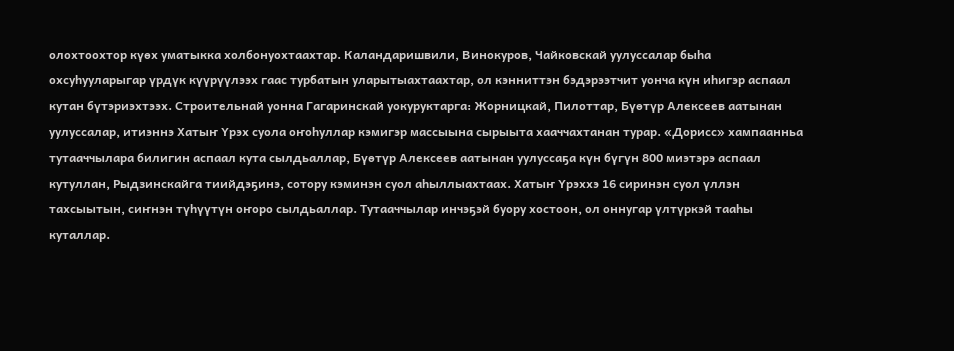олохтоохтор күөх уматыкка холбонуохтаахтар. Каландаришвили, Винокуров, Чайковскай уулуссалар быһа охсуһууларыгар үрдүк күүрүүлээх гаас турбатын уларытыахтаахтар, ол кэнниттэн бэдэрээтчит уонча күн иһигэр аспаал кутан бүтэриэхтээх. Строительнай уонна Гагаринскай уокуруктарга: Жорницкай, Пилоттар, Бүөтүр Алексеев аатынан уулуссалар, итиэннэ Хатыҥ Үрэх суола оҥоһуллар кэмигэр массыына сырыыта хааччахтанан турар. «Дорисс» хампаанньа тутааччылара билигин аспаал кута сылдьаллар, Бүөтүр Алексеев аатынан уулуссаҕа күн бүгүн 800 миэтэрэ аспаал кутуллан, Рыдзинскайга тиийдэҕинэ, сотору кэминэн суол аһыллыахтаах. Хатыҥ Үрэххэ 16 сиринэн суол үллэн тахсыытын, сиҥнэн түһүүтүн оҥоро сылдьаллар. Тутааччылар инчэҕэй буору хостоон, ол оннугар үлтүркэй тааһы куталлар.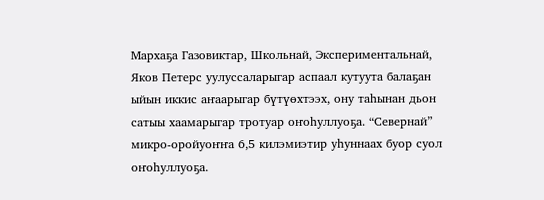Мархаҕа Газовиктар, Школьнай, Экспериментальнай, Яков Петерс уулуссаларыгар аспаал кутуута балаҕан ыйын иккис аҥаарыгар бүтүөхтээх, ону таһынан дьон сатыы хаамарыгар тротуар оҥоһуллуоҕа. “Севернай” микро-оройуоҥҥа 6,5 килэмиэтир уһуннаах буор суол оҥоһуллуоҕа.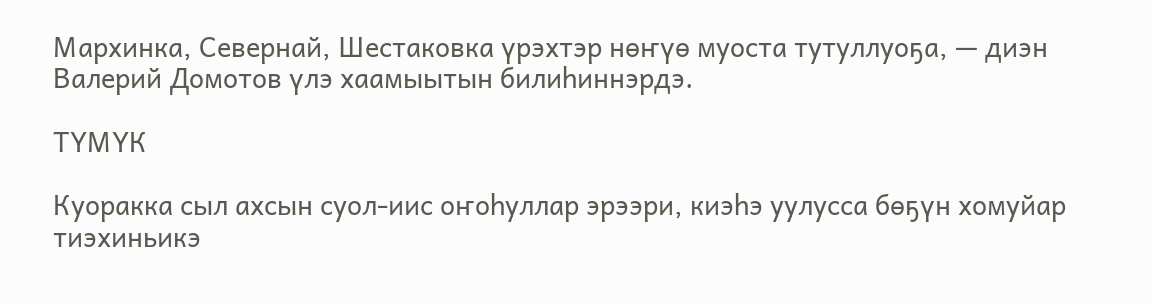Мархинка, Севернай, Шестаковка үрэхтэр нөҥүө муоста тутуллуоҕа, — диэн Валерий Домотов үлэ хаамыытын билиһиннэрдэ.

ТҮМҮК

Куоракка сыл ахсын суол-иис оҥоһуллар эрээри, киэһэ уулусса бөҕүн хомуйар тиэхиньикэ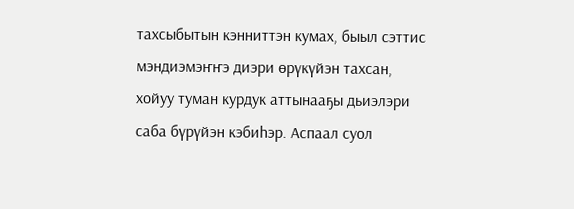тахсыбытын кэнниттэн кумах, быыл сэттис мэндиэмэҥҥэ диэри өрүкүйэн тахсан, хойуу туман курдук аттынааҕы дьиэлэри саба бүрүйэн кэбиһэр. Аспаал суол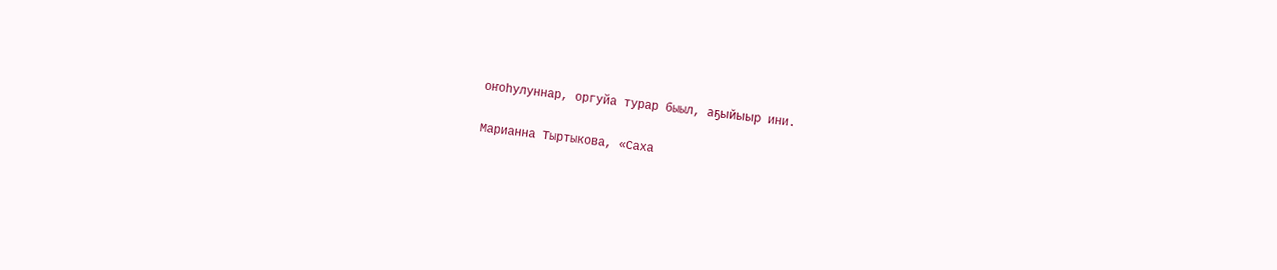оҥоһулуннар, оргуйа турар быыл, аҕыйыыр ини.

Марианна Тыртыкова, «Саха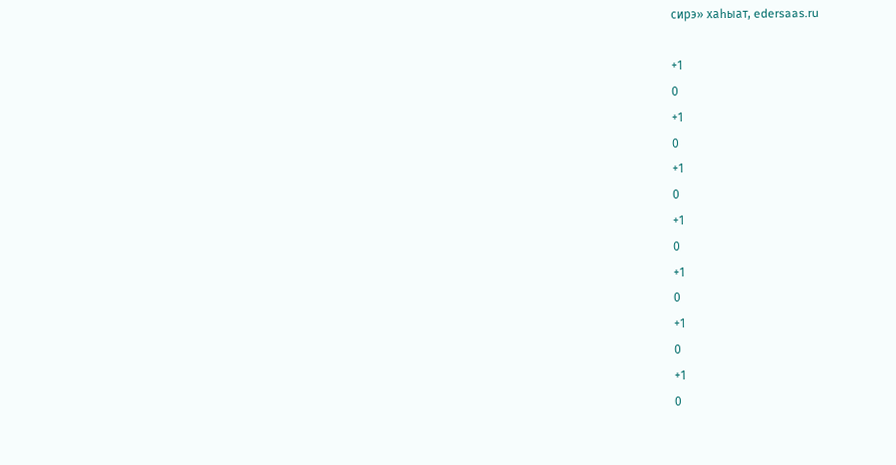сирэ» хаһыат, edersaas.ru

+1
0
+1
0
+1
0
+1
0
+1
0
+1
0
+1
0